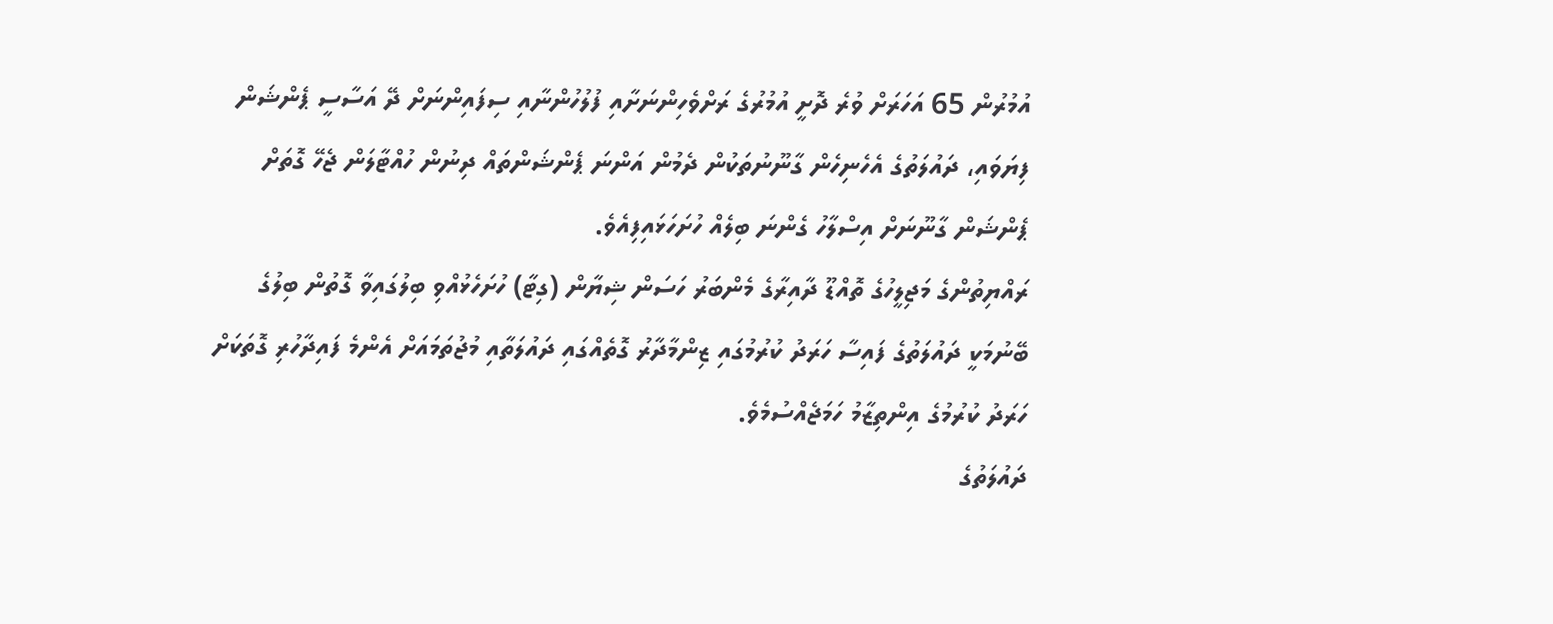އުމުރުން 65 އަހަރަށް ވުރެ ދޮށީ އުމުރުގެ ރަށްވެހިންނަށާއި ފުލުހުންނާއި ސިފައިންނަށް ދޭ އަސާސީ ޕެންޝަން ފިޔަވައި، ދައުލަތުގެ އެހެނިހެން ގާނޫނުތަކުން ދެމުން އަންނަ ޕެންޝަންތައް ދިނުން ހުއްޓާލަން ޖެހޭ ގޮތަށް ޕެންޝަން ގާނޫނަށް އިސްލާހު ގެންނަ ބިލެއް ހުށަހަޅައިފިއެވެ.
ރައްޔިތުންގެ މަޖިލީހުގެ ތޮއްޑޫ ދާއިރާގެ މެންބަރު ހަސަން ޝިޔާން (ގިޓާ) ހުށަހެޅުއްވި ބިލުގައިވާ ގޮތުން ބިލުގެ ބޭނުމަކީ ދައުލަތުގެ ފައިސާ ހަރަދު ކުރުމުގައި ޒިންމާދާރު ގޮތެއްގައި ދައުލަތާއި މުޖުތަމައަށް އެންމެ ފައިދާހުރި ގޮތަކަށް ހަރަދު ކުރުމުގެ އިންތިޒާމު ހަމަޖެއްސުމެވެ.
ދައުލަތުގެ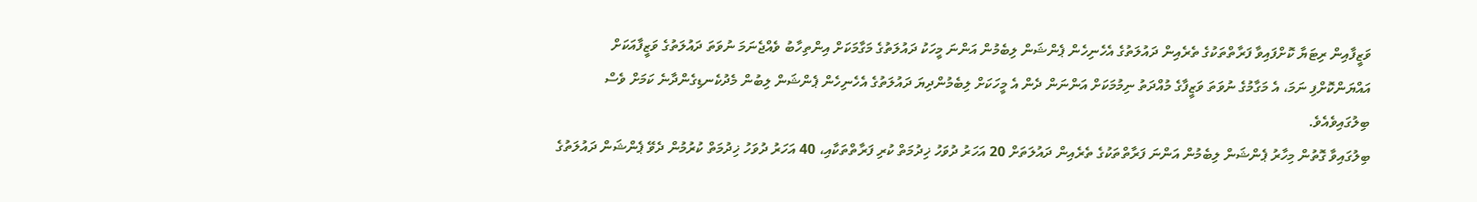ވަޒީފާއިން ރިޓަޔާ ކޮށްފައިވާ ފަރާތްތަކުގެ ތެރެއިން ދައުލަތުގެ އެހެނިހެން ޕެންޝަން ލިބެމުން އަންނަ މީހަކު ދައުލަތުގެ މަގާމަކަށް އިންތިހާބު ވެއްޖެނަމަ ނުވަތަ ދައުލަތުގެ ވަޒީފާއަކަށް އައްޔަންކޮށްފި ނަމަ، އެ މަގާމުގެ ނުވަތަ ވަޒީފާގެ މުއްދަތު ނިމުމަކަށް އަންނަން ދެން އެ މީހަކަށް ލިބެމުންދިޔަ ދައުލަތުގެ އެހެނިހެން ޕެންޝަން ލިބުން މެދުކެނޑިގެންދާނެ ކަމަށް ވެސް ބިލުގައިވެއެވެ.
ބިލުގައިވާ ގޮތުން މިހާރު ޕެންޝަން ލިބެމުން އަންނަ ފަރާތްތަކުގެ ތެރެއިން ދައުލަތަށް 20 އަހަރު ދުވަހު ޚިދުމަތް ކުރި ފަރާތްތަކާއި، 40 އަހަރު ދުވަހު ޚިދުމަތް ކުރުމުން ދެވޭ ޕެންޝަން ދައުލަތުގެ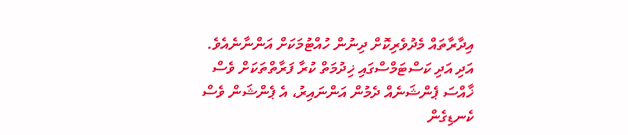އިދާރާތައް މެދުވެރިކޮށް ދިނުން ހުއްޓުމަކަށް އަންނާނެއެވެ. އަދި އަދި ކަސްޓަމްސްގައި ޚިދުމަތް ކުރާ ފަރާތްތަކަށް ވެސް ޚާއްސަ ޕެންޝަނެއް ދެމުން އަންނައިރު، އެ ޕެންޝަން ވެސް ކެނޑިގެން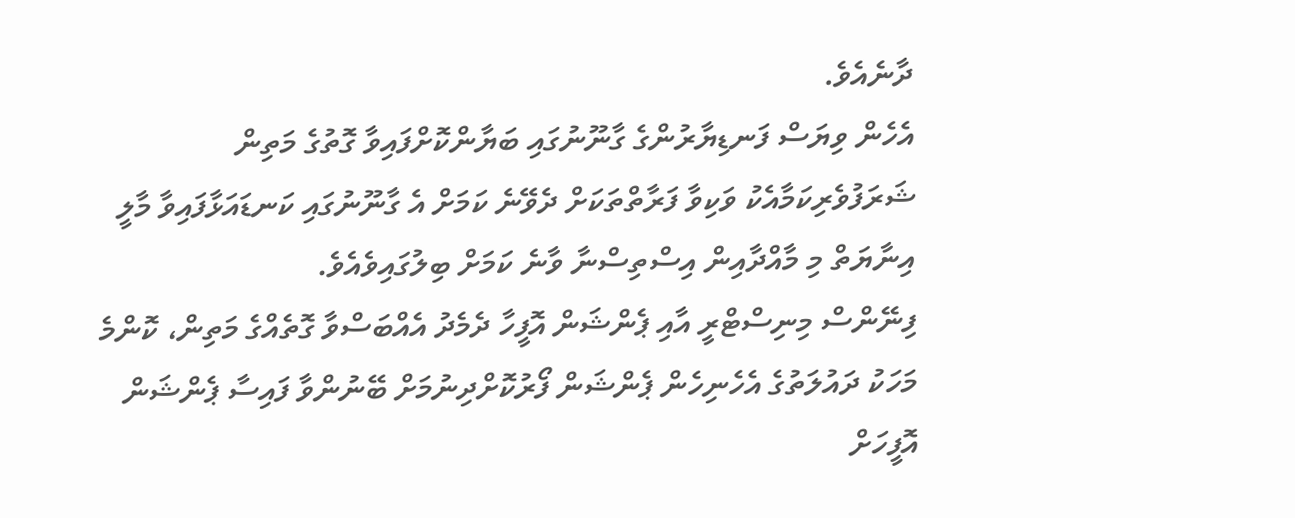ދާނެއެވެ.
އެހެން ވިޔަސް ފަނޑިޔާރުންގެ ގާނޫނުގައި ބަޔާންކޮށްފައިވާ ގޮތުގެ މަތިން ޝަރަފުވެރިކަމާއެކު ވަކިވާ ފަރާތްތަކަށް ދެވޭނެ ކަމަށް އެ ގާނޫނުގައި ކަނޑައަޅާފައިވާ މާލީ އިނާޔަތް މި މާއްދާއިން އިސްތިސްނާ ވާނެ ކަމަށް ބިލުގައިވެއެވެ.
ފިނޭންސް މިނިސްޓްރީ އާއި ޕެންޝަން އޮފީހާ ދެމެދު އެއްބަސްވާ ގޮތެއްގެ މަތިން، ކޮންމެ މަހަކު ދައުލަތުގެ އެހެނިހެން ޕެންޝަން ފޯރުކޮށްދިނުމަށް ބޭނުންވާ ފައިސާ ޕެންޝަން އޮފީހަށް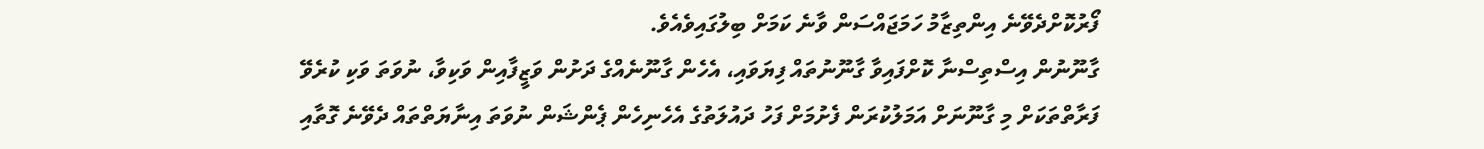ފޯރުކޮށްދެވޭނެ އިންތިޒާމު ހަމަޖައްސަން ވާނެ ކަމަށް ބިލުގައިވެއެވެ.
ގާނޫނުން އިސްތިސްނާ ކޮށްފައިވާ ގާނޫނުތައް ފިޔަވައި، އެހެން ގާނޫނެއްގެ ދަށުން ވަޒީފާއިން ވަކިވާ، ނުވަތަ ވަކި ކުރެވޭ ފަރާތްތަކަށް މި ގާނޫނަށް އަމަލުކުރަން ފެށުމަށް ފަހު ދައުލަތުގެ އެހެނިހެން ޕެންޝަން ނުވަތަ އިނާޔަތްތައް ދެވޭނެ ގޮތާއި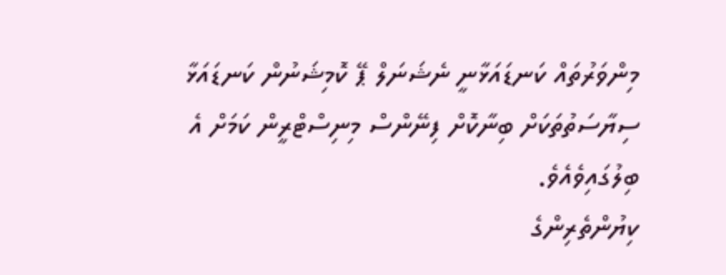މިންވަރުތައް ކަނޑައަޅާނީ ނެޝަނަލް ޕޭ ކޮމިޝަނުން ކަނޑައަޅާ ސިޔާސަތުތަކަށް ބިނާކޮށް ފިނޭންސް މިނިސްޓްރީން ކަމަށް އެ ބިލުގައިވެއެވެ.
ކިޔުންތެރިންގެ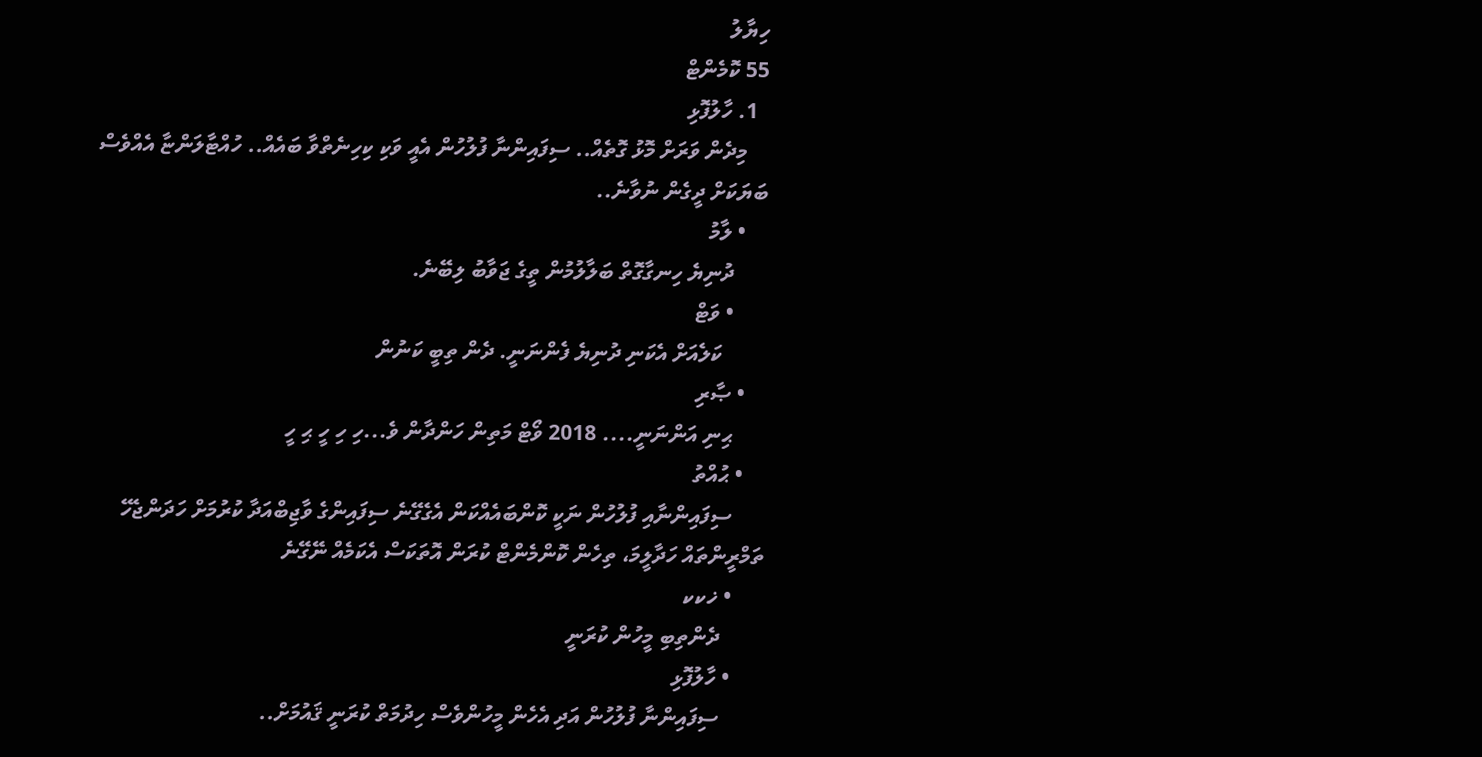ހިޔާލު
55 ކޮމެންޓް
  1. ހާލުފޮޅި
    މިދެން ވަރަށް މޮޅު ގޮތެއް.. ސިފައިންނާ ފުލުހުން އެއީ ވަކި ކިހިނެތްވާ ބައެއް.. ހުއްޓާލަންޏާ އެއްވެސް ބަޔަކަށް ދީގެން ނުވާނެ..
    • ލާމު
      ދުނިޔެ ހިނގާގޮތް ބަލާލުމުން ތީގެ ޖަވާބު ލިބޭނެ.
      • ވަޓް
        ކަލެއަށް އެކަނި ދުނިޔެ ފެންނަނީ. ދެން ތިބީ ކަނުން
    • ޞާރި
      ޙިނި އަންނަނީ.... 2018 ވޯޓް މަތިން ހަންދާން ވެ...ހި ހި ހީ ޙި ހީ
    • ޙުއްތު
      ސިފައިންނާއި ފުލުހުން ނަކީ ކޮންބައެއްކަން އެގެގޭނެ ސިފައިންގެ ވާޖިބްއަދާ ކުރުމަށް ހަދަންޖެހޭ ތަމްރީންތައް ހަދާލީމަ، ތިހެން ކޮންމެންޓް ކުރަން އޮތަކަސް އެކަމެއް ނޭގޭނެ
      • ޚކކ
        ދެންތިބި މީހުން ކުރަނީ
      • ހާލުފޮޅި
        ސިފައިންނާ ފުލުހުން އަދި އެހެން މީހުންވެސް ހިދުމަތް ކުރަނީ ޤައުމަށް..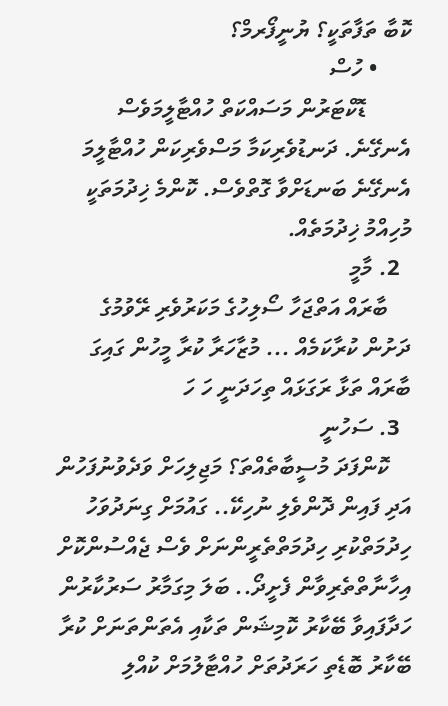ކޮބާ ތަފާތަކީ؟ ޔުނީފޯރމް؟
      • ހުސް
        ޑޮކްޓަރުން މަސައްކަތް ހުއްޓާލީމަވެސް އެނގޭނެ. ދަނޑުވެރިކަމާ މަސްވެރިކަން ހުއްޓާލީމަ އެނގޭނެ ބަނޑަށްވާ ގޮތްވެސް. ކޮންމެ ޚިދުމަތަކީ މުހިއްމު ޚިދުމަތެއް.
  2. މާމީ
    ބާރައް އަތްޖަހާ ސޯލިހުގެ މަކަރުވެރި ރޭވުމުގެ ދަށުން ކުރާކަމެއް ... މުޒާހަރާ ކުރާ މީހުން ގައިގަ ބާރައް ތަޅާ ރަގަޅައް ތިހަދަނީ ހަ ހަ
  3. ސަހުނީ
    ކޮންފަދަ މުސީބާތެއްތަ؟ މަޖިލިހަށް ވަދެވުނުފަހުން އަދި ފައިން ދޮންވެލި ނުހިކޭ.. ގައުމަށް ގިނަދުވަހު ހިދުމަތްކުރި ހިދުމަތްތެރީންނަށް ވެސް ޖެއްސުންކޮށް އިހާނާތްތެރިވާން ފެށީދޯ.. ބަލަ މިގަމާރު ސަރުކާރުން ހަދާފައިވާ ބޭކާރު ކޮމިޝަން ތަކާއި އެތަންތަނަށް ކުރާ ބޭކާރު ބޮޑެތި ހަރަދުތަށް ހުއްޓާލުމަށް ކުއްލި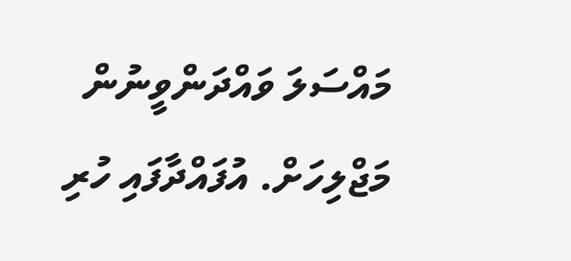މައްސަލަ ވައްދަންވީނުން މަޖްލިހަށް. އުފައްދާފައި ހުރި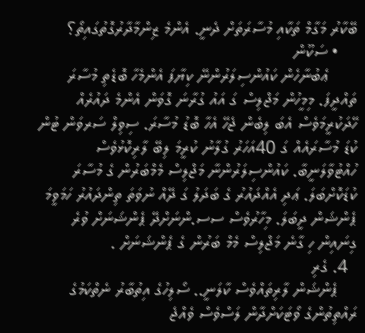ބޭކާރު މަގާމް ތަކާއި މުސާރަތަށް ދެނީ. އެންމެ ޒިންމާދާރުގޮތުގައިތޯ؟
    • ސަކޫން
      ޢެބުނާހެން ކައުންސިލަރުންނޭ ކިޔާފަ އެންމެހާ ބޮޑެތި މުސާރަ ތައްދީފަ. މިމީހުން މަޖްލިސް ގަ އައު ގުރާނަ ގޮވަން އެންމެ ދައުރެއް ހޭދަކުރީމަވެސް އެބަ ލިބެން ޖެހޭ އެހާ ބޮޑު މުސާރަ. ސިވިލް ސަރވަން ޓުން ކުޑަ މުސާރައެއް ގަ 40އަހަރު ގުލާނު ކުރީމަ ލިބޭ ލާރިކޮޅުވެސް ހުއްޓުވާލަނީބާ. ކައުންސިލަރުންނާ މަޖްލިސް މެމްބަރުން ގެ މުސާރަ ކުޑަކޮށްބަލަ. ޢަދި އެއްދައުރު ގެ ބަދަލު ގަ ދޭއް ނުވަތަ ތިންދައުރު ހަމަވީމަ ޕެންޝަން ދީބަލަ. މިހާރުވެސް ސސ.ންނަށްދޭ ޕެންޝަނަށް ވުރެ ގިނައިން ހި ގާނެ މަޖްލިސް މެމް ބަރުން ގެ ޕެންޝަނަށް .
  4. ގެރި
    ޕެންޝަން ލާރިތައްވެސް ކާލަނީ.. ސޯލިހުގެ އިތުބާރު ނެތްކަމުގެ ރައްތިތުންގެ ވޯޓަކަށްދާން ލަސްވެސް ވެއްޖެ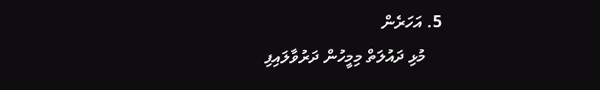5. އަހަރެން
    މުޅި ދައުލަތް މިމީހުން ދަރުވާލައިފި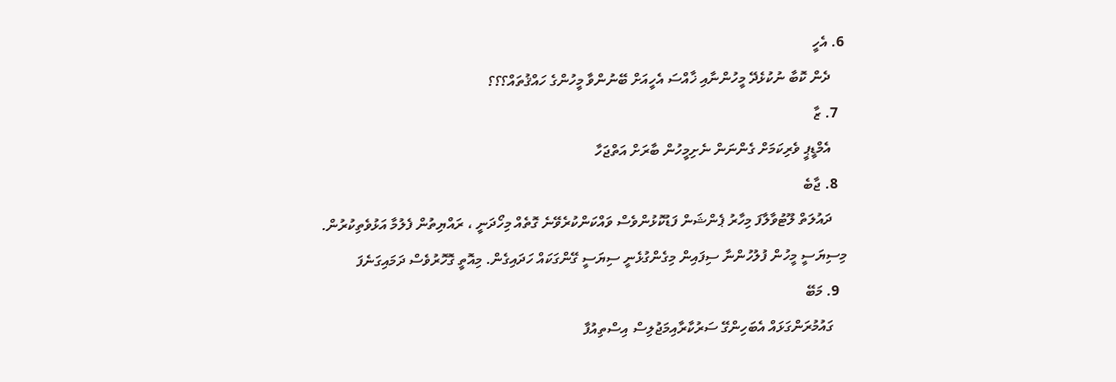6. އެހީ
    ދެން ކޮބާ ނުކުޅެދޭ މީހުންނާއި ޚާއްސަ އެހީއަށް ބޭނުންވާ މީހުންގެ ހައްޤުތައް؟؟؟
  7. ޒާ
    އެމްޑީޕީ ވެރިކަމަށް ގެންނަން ނެށިމީހުން ބާރަށް އަތްޖަހާ
  8. ޖާބެ
    ދައުލަތް ލޫޓުވާލާފަ މިހާރު ޕެންޝަން ފަޑުކޮޅުންވެސް ވައްކަންކުރެވޭނެ ގޮތެއް މިހޯދަނީ ، ރައްޔިތުން ފެލުމާ އަޅުވެތިކުރުން. މިސިޔަސީ މީހުން ފުލުހުންނާ ސިފައިން މިގެންގުޅެނީ ސިޔަސީ ގޭންގަކައް ހަދައިގެން. މިއޮތީ ގޮހޮރުވެސް ދަމައިގަނެފަ
  9. މަބޭ
    ގައުމުރަންގަޅައް އެބަހިންގޭ ސަރުކާރާއިމަޖުލިސް އިސްތިއުފާ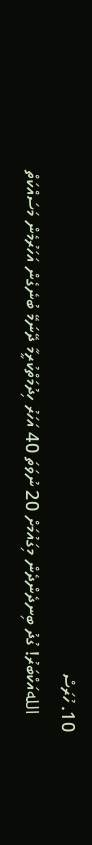10. ހުރަސް
    اللهއަކްބަރު! ގުދު ބިނދެންދެން މިގައުމަށް 20 ނުވަތަ 40 އަހަރު ހިދުމަތްކުރީމާ ދޭނަމޭ ބުނެގެން އަހަރުމެން މަސައްކަތް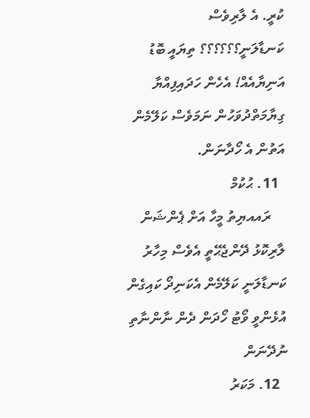ކުރީ. އެ ލާރިވެސް ކަނޑާލަނީ؟؟؟؟؟؟ ތިޔައީ ބޮޑު އަނިޔާއެއް! އެހެން ހަދައިފިއްޔާ ގިޔާމަތްދުވަހުން ނަމަވެސް ކަލޭމެން އަތުން އެ ހޯދާނަން.
  11. ޙުކުމް
    ރައއޔިތު މީހާ އަށް ޕެންޝަން ލާރިކޮޅު ދޭންޖެޙޭތީ އެވެސް މިހާރު ކަނޑާލަނީ ކަލޭމެން އެކަނިދޯ ކައިގެން އުޅެންވީ ވޯޓު ހޯދަން ދެން ނާންނާތި ނުދޭނަން
  12. މަކަރު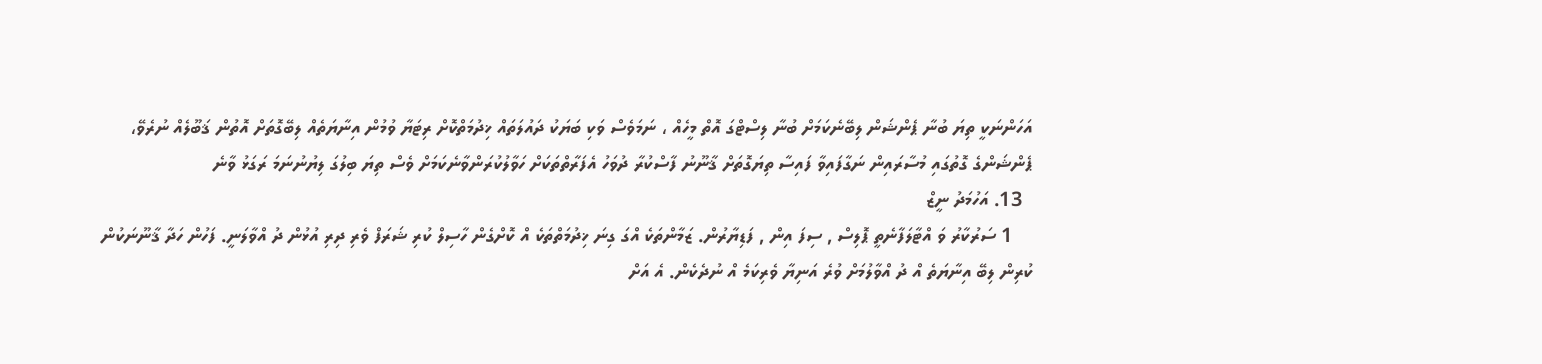އަހަންނަކީ ތިޔަ ބުނާ ޕެންޝަން ލިބޭނެކަމަށް ބުނާ ލިސްޓްގަ އޮތް މީހެއް ، ނަމަވެސް ވަކި ބަޔަކު ދައުލަތައް ޚިދުމަތްކޮށް ރިޓަޔާ ވުމުން އިނާޔަތެއް ލިބޭގޮތަށް އޮތުން ޤަބޫލެއް ނުރެވޭ، ޕެންޝަންގެ ގޮތުގައި މުސާރައިން ނަގާފައިވާ ފައިސާ ތިޔަގޮތަށް ޤާނޫނު ފާސްކުރާ ދުވަހު އެފަރާތްތަކަށް ހަވާލުކުރަންވާނެކަމަށް ވެސް ތިޔަ ބިލުގަ ލިޔުނުނަމަ ރަގަޅު ވާނެ
  13. އަހުމަދު ނީޒް
    1 ސަރުކާރު ވަ އްޓާލަފާނެތީ ޕޮލިސް , ސިފަ އިން , ފަޑިޔާރުން. ޒަމާންތަކެ އްގަ ގިނަ ޚިދުމަތްތަކެ އް ކޮށްގެން ހާސިލް ކުރި ޝަރަފް ވެރި ދިރި އުޅުން ދު އްވާލަނީ. ފަހުން ހަދާ ޤާނޫނަކުން ކުރިން ލިބޭ އިނާޔަތެ އް ދު އްވާލުމަށް ވުރެ އަނިޔާ ވެރިކަމެ އް ނުދެކެން. އެ އަށް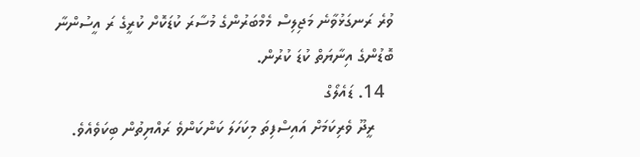ވުރެ ރަނގަޅުވާނެ މަޖިލިސް މެމްބަރުންގެ މުސާރަ ކުޑަކޮށް ކުރީގެ ރަ އީސުންނާ ބޮޑުންގެ އިނާޔަތް ކުޑަ ކުރުން.
  14. ޑައެލޯގް
    ރީދޫ ވެރިކަމަށް އައިސްފިތަ މިކަހަލަ ކަންކަންވެ ރައްޔިތުން ބިކަވެއެވެ.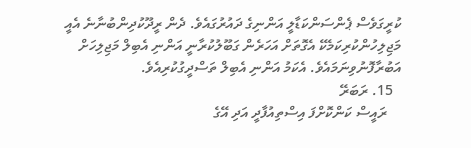ކުރީގަވެސް ޕެންސަންކަޑާލީ އަންނިގެ ދައުރުގައެވެ. ދެން ރީދޫކުދިންބުނާނެ އެއީ މަޖިލިހުންކުރިކަމެކޭ އެގޮތަށް އަހަރެން ގަބޫލުކުރާނީ އަންނި އެބިލް މަޖިލިހަށް އަބުރާފޮނުވިނަމައެވެ. އެކަމު އަންނި އެބިލް ތަސްދީގުކުރިއެވެ.
  15. ރަބަރޭ
    ރައީސް ކަންކޮށްފަ އިސްތިއުފާދީ އަދި އޭގެ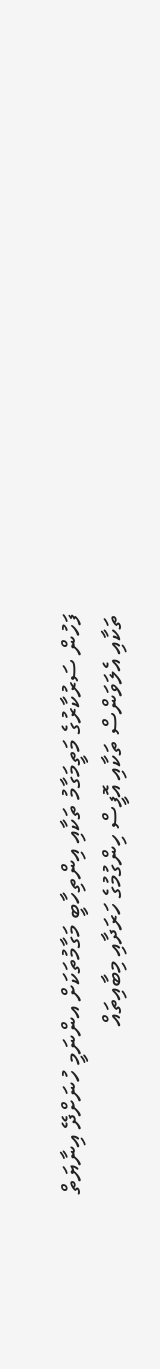ފަހުން ސަރުކާރުގެ މަތީމަގާމު ތަކާއި އިންތިހާބީ މަގާމުތަކަށް އންނަމީ ހުނަށްދޭ އިނާޔަތް ތަކާއި އެލަވަންސް ތަކާއި އޮފީސް ހިންގުމުގެ ހަރަދާއި މިބާއިތައް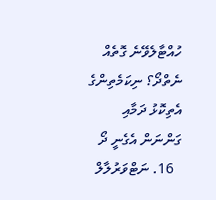ހުއްޓާލެވޭނެ ގޮތެއް ނެތްދޯ؟ ނިކަމެތިންގެ އެތިކޮޅު ދަމާއި ގަންނަން އެގެނީ ދޯ
  16. ނަޓްވަރުލާލް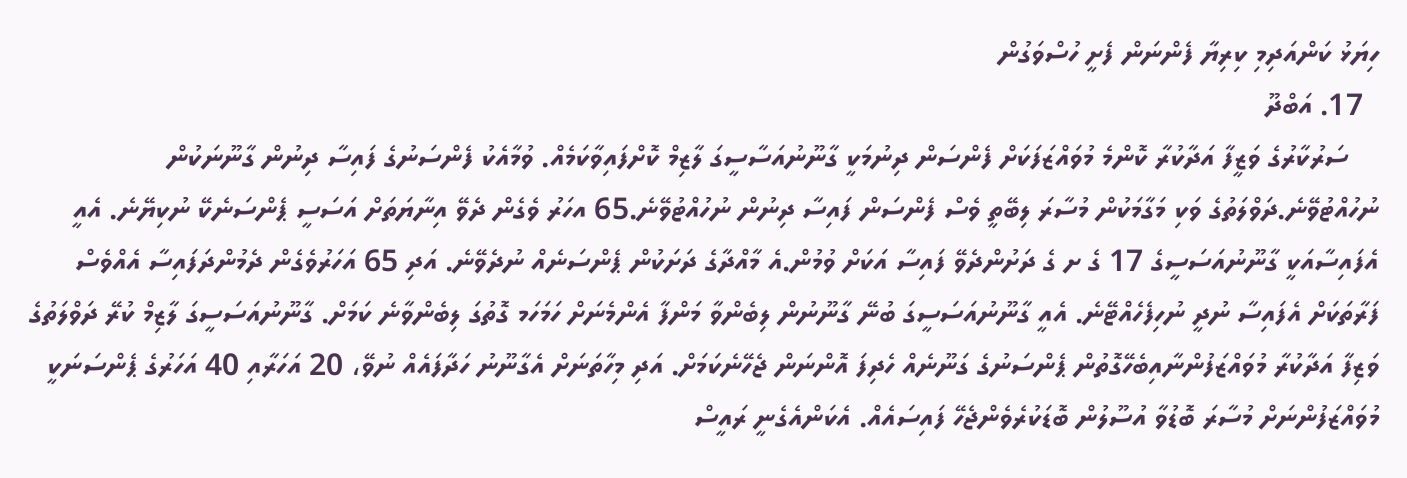ހިޔަޅު ކަންއަދިމި ކިރިޔާ ފެންނަން ފެށީ ހުސްވަގުން
  17. އަބްދޫ
    ސަރުކާރުގެ ވަޒީފާ އަދާކުރާ ކޮންމެ މުވައްޒަފަކަށް ފެންސަން ދިނުމަކީ ގާނޫނުއަސާސީގަ ލާޒިމް ކޮށްފައިވާކަމެއް. ވުމާއެކު ފެންސަނުގެ ފައިސާ ދިނުން ގާނޫނަކުން ނުހުއްޓުވޭނެ.ދަވްލަތުގެ ވަކި މަގާމަކުން މުސާރަ ލިބޭތީ ވެސް ފެންސަން ފައިސާ ދިނުން ނުހުއްޓުވޭނެ.65 އހަރު ވެގެން ދެވޭ އިނާޔަތަށް އަސަސީ ޕެންސަނެކޭ ނުކިޔޭނެ. އެއީ އެފައިސާއަކީ ގާނޫނުއަސަސީގެ 17 ގެ ށ ގެ ދަށުންދެވޭ ފައިސާ އަކަށް ވުމުން.އެ މާއްދާގެ ދަށަކުން ޕެންސަނެއް ނުދެވޭނެ. އަދި 65 އަހަރުވެގެން ދެމުންދަފައިސާ އެއްވެސް ފަރާތަކަށް އެފައިސާ ނުދީ ނުހިފެހެއްޓޭނެ. އެއީ ގާނޫނުއަސަސީގަ ބުނޭ ގާނޫނުން ލިބެންވާ މަންފާ އެންމެނަށް ހަމަހަމ ގޮތުގަ ލިބެންވާނެ ކަމަށް. ގާނޫނުއަސަސީގަ ލާޒިމް ކުރޭ ދަވްލަތުގެ ވަޒިފާ އަދާކުރާ މުވައްޒަފުންނާއިބެހޭގޮތުން ޕެންސަނުގެ ގަނޫނެއް ހެދިފަ އޮންނަން ޖެހޭނެކަމަށް. އަދި މިހާތަނަށް އެގާނޫނު ހަދާފައެއް ނުވޭ، 20 އަހަރާއި 40 އަހަރުގެ ޕެންސަނަކީ މުވައްޒަފުންނަށް މުސާރަ ބޮޑުވާ އުސޫލުން ބޮޑަކުރެވެންޖެހޭ ފައިސައެއް. އެކަންއެގެނީ ރައީސް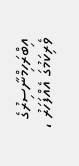އިބްރަހިމްނާސިރުގެ ވެރިކަމުގަ އެއްފަހަރު ،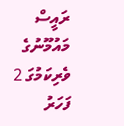ރައީސް މައުމޫނުގެ ވެރިކަމުގަ 2 ފަހަރު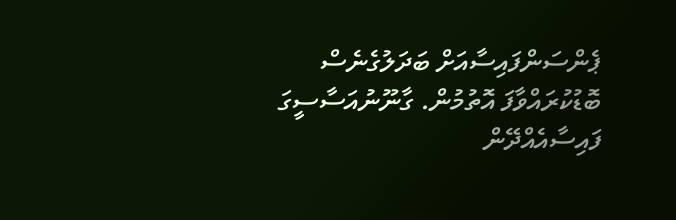ޕެންސަންފައިސާއަށް ބަދަލުގެނެސް ބޮޑުކުރައްވާފަ އޮތުމުން. ގާނޫނުއަސާސީގަ ފައިސާއެއްދޭން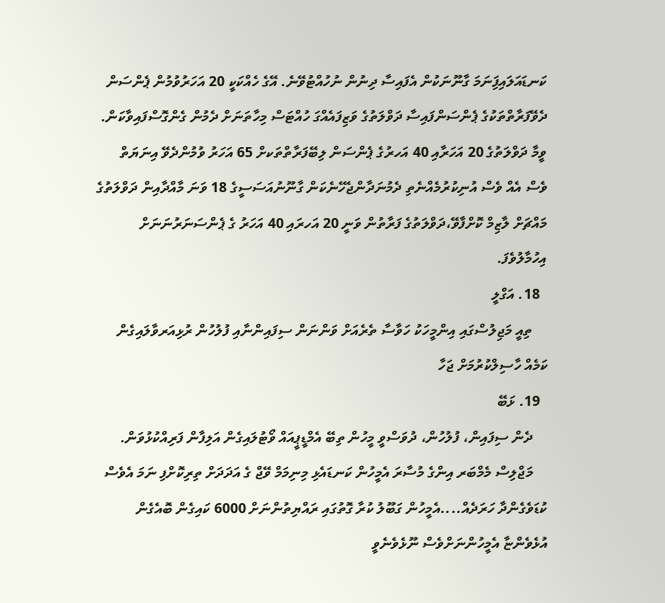ކަނޑައަލައިފަިނަމަ ގާނޫނަކުން އެފައިސާ ދިނުން ނުހުއްޓުވޭނެ. އޭގެ ހެއްކަކީ 20 އަހަރުވުމުން ޕެންސަން ދެވޭފަރާތްތަކުގެ ޕެންސަންފައިސާ ދަވްލަތުގެ ވަޒިފައެއްގަ ހުއްޓަސް މިހާތަނަށް ދެމުން ގެންގޮސްފައިވާކަން. ވީމާ ދަވްލަތުގެ 20 އަހަރާއި 40 އަހރުގެ ޕެންސަން ލިބޭފަރާތްތަކށް 65 އަހަރު ވުމުންދެވޭ އިނަޔަތް ވެސް އެއް ވެސް އުނިކުރުމެއްނެތި ދެމުނަދާންޖެހޭނެކަން ގާނޫނުއަސަސީގެ 18 ވަނަ މާއްދާއިން ދަވްލަތުގެ މައްޗަށް ލާޒިމް ކޮށްފާވޭ،ދަވްލަތުގެ ފަރާތުން ވަނީ 20 އަހރައި 40 އަހަރު ގެ ޕެންސަނަރުނަނަށް އިހުމާލުވެފަ.
  18. އަގްލީ
    ތިއީ މަޖިލުސްގައި އިންމީހަކު ހަވާސާ ތެރެއަށް ވަންނަން ސިފައިންނާއި ފުލުހުން ރުޅިއަރވާލައިގެން ކަމެއް ހާސިލްކުރުމަށް ޖަހާ
  19. ޅަބޭ
    ދެން ސިފައިން، ފުލުހުން، ދުވަސްވީ މީހުން ތިބޭ އެމްޑީޕީއައް ވޯޓުލައިގެން އަލިފާން ފަރިއްކުޅުވަން.
    މަޖްލިސް މެމްބަރ އިންގެ މުސާރަ އެމީހުން ކަނޑައެޅި މިނިމަމް ވޭޖް ގެ އަދަދަށް ތިރިކޮށްފި ނަމަ އެވެސް ކުޑަވެގެންދާ ހަރަދެއް....އެމީހުން ގަބޫލު ކުރާ ގޮތުގައި ރައްޔިތުންނަށް 6000 ކައިގެން ބޮއެގެން އުޅެވެންޏާ އެމީހުންނަށްވެސް ނޫޅެވެނެވީ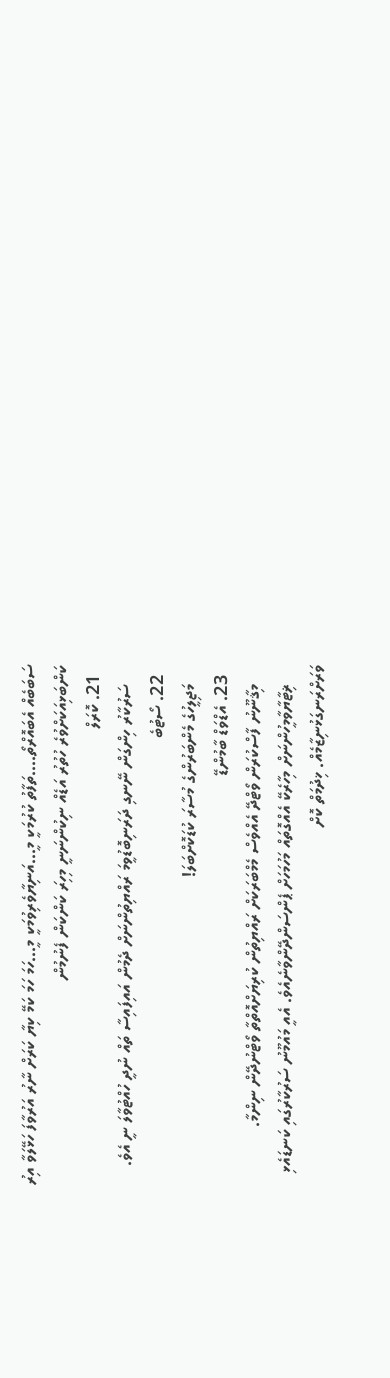ސަބަބެއް އެބައޮރްތޯ....ތަފާތު ކުރުމަކީ މީ...އަނިޔާވެރިވުމަކީ މީ...ހަމަ ހަމަ ކަމޭ ކިޔާ ކަރަށް ނާރު އަރުވާފަ ހަޅޭލަވާ އިރު ކަންބަޅިއަކަށްވުރެ ހުތުރު އަޑެއް ނިކުންނަނީ މިހިރަ ކަންކަން ފެނުމުން
  21. ކޮރަލް
    ސަރުކާރު ހިންގަން ނޭނގި ދަރަނިބޮޑުވީމަ ރައްޔިތުންނަށް ދެމުން އައިފައިސާ ތައް ނުދީ ހުއްޓުވާލަ ނީ އެވެ.
  22. ސޯޓުބެ
    މަޖިލީހުގެ މެންބަރުންގެ މުސާރަ ކުޑަކޮށްބަލަ!
  23. އެޑްވަޑް ބާމުންޑޭ
    މިޤާނޫނު ފާސްކުރަން ވޯޓްދޭ އެއްވެސް މެމްބަރަކަށް ރައްޔިތުން ކުރިޔަށްއޮތްތާ ވޯޓްނުދޭން ނިންމާ.
    ޜިޓާޔާވާމީހުންނަށް މިހާރެކޭ އެއްގޮތައް މަހުމަހަށް ޕެންސަންދޭންވާނެއެވެ. އެއީ މައުމޫނު ސަރުކާރުގައި ކަނޑައެޅި ވަރަށްރަނގަޅުނިޒާމެއް. ޚިދުމަތް ކޮށް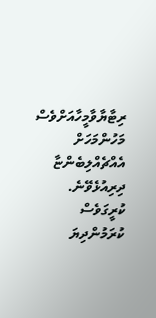ރިޓާޔާވާމީހާއަށްވެސް މަހުންމަހަށް އެއްޗެއްލިބެންޏާ ދިރިއުޅެވޭނެ. ކުރީގަވެސް ކުރަމުންދިޔަ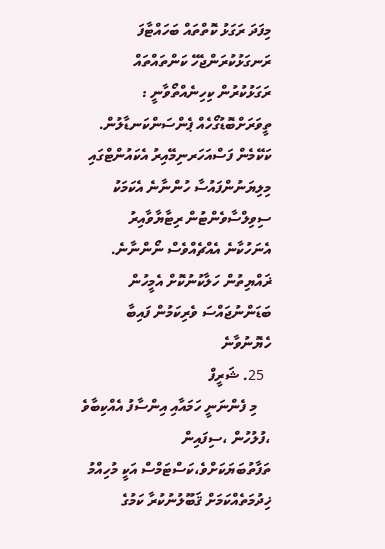މިފަދަ ރަގަޅު ކޮތްތައް ބަހައްޓާފަ ރަނގަޅުކުރަންޖެހޭ ކަންތައްތައް ރަގަޅުކުރުން ކިހިނެއްތޯވާނީ : ތީވަރަށްބޮޑުގޯހެއް ޕެންސަންކަނޑާލުން. ކަކޭމެން ފަސްއަހަރނިމޭއިރު އެކައުންޓްގައި މިލިޔަނުންފައުސާ ހުންނާނެ އެކަމަކު ސިވިލްސާވެންޓުން ރިޓާޔާވާއިރު އެނަހުކާނެ އެއްޗެއްވެސް ނޯންނާނެ. ޜައްޔިތުން ހަލާކުނުކޮށް އެމީހުން ބަޑަންނުޖައްސަ ވެރިކަމުން ފައިބާ ހެޔޮނުވާނެ
  25. ޝަރީފް
    މި ފެންނަނީ ހަމައާއި އިންސާފު އެއްކިބާވެ ،ފުލުހުން ،ސިފައިން ތަފާތުބަޔަކަށްވެ،ކަސްޓަމްސް އަކީ މުހިއްމު ޚިދުމަތެއްކަމަށް ޤަބޫލުނުކުރާ ކަމުގެ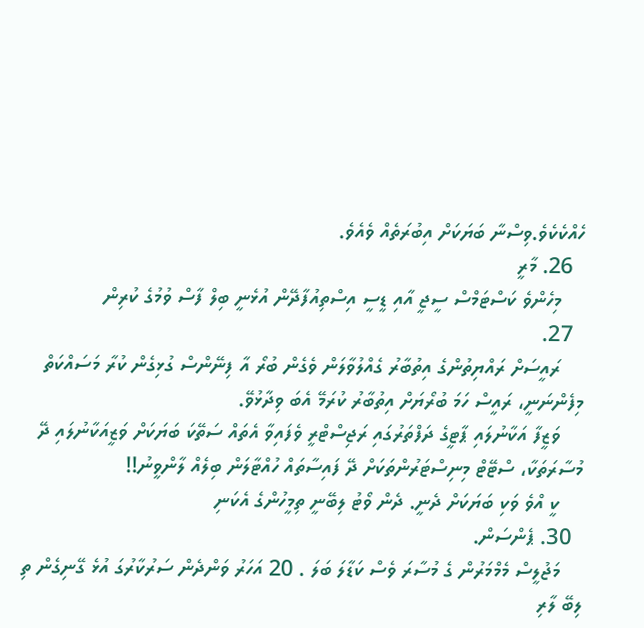ހެއްކެކެވެ.ވިސްނާ ބަޔަކަށް އިބުރަތެއް ވެއެވެ.
  26. މާރީ
    މިހެންވެ ކަސްޓަމްސް ސީޖީ އާއި ޑީސީ އިސްތިއުފާދޭން އުޅެނީ ބިލް ފާސް ވުމުގެ ކުރިން
  27.
    ރައީސަށް ރައްޔިތުންގެ އިތުބާރު ގެއްލުވާލަން ވެގެން ބުރޯ އާ ފިނޭންސް ގުޅިގެން ކުރާ މަސައްކަތް މިފެންނަނީ، ރައީސް ހަމަ ބުރޯޔަށް އިތުބާރު ކުރަމޭ އެބަ ވިދާޅުވޭ.
    ވަޒީފާ އަކާނުލައި ޕާޓީގެ ދަފްތަރުގައި ރަޖިސްޓްރީ ވެފައިވާ އެތައް ސަތޭކަ ބަޔަކަށް ވަޒީއަކާނުލައި ދޭ މުސާރަތަކާ، ސްޓޭޓް މިނިސްޓަރުންތަކަށް ދޭ ފައިސާތައް ހުއްޓާލަން ބިލެއް ލާންވީނު!!
    ކީ އްވެ ވަކި ބަޔަކަށް ދެނީ. ދެން ވޯޓު ލިބޭނީ ތިމީހުންގެ އެކަނި
  30. ޕެންސަން.
    މަޖުލީސް މެމްމަރުން ގެ މުސާރަ ވެސް ކަޑާލަ ބަލަ . 20 އަހަރު ވަންދެން ސަރުކާރުގަ އުޅެ ގޭނިގެން ތި ލިބޭ ލާރި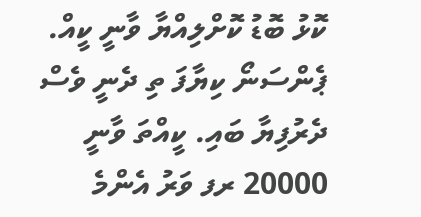ކޮޅު ބޮޑު ކޮށްލިއްޔާ ވާނީ ކީއް. ޕެންސަނޯ ކިޔާފަ ތި ދެނީ ވެސް ދެރުފިޔާ ބައި. ކީއްތަ ވާނީ 20000 ރފ ވަރު އެންމެ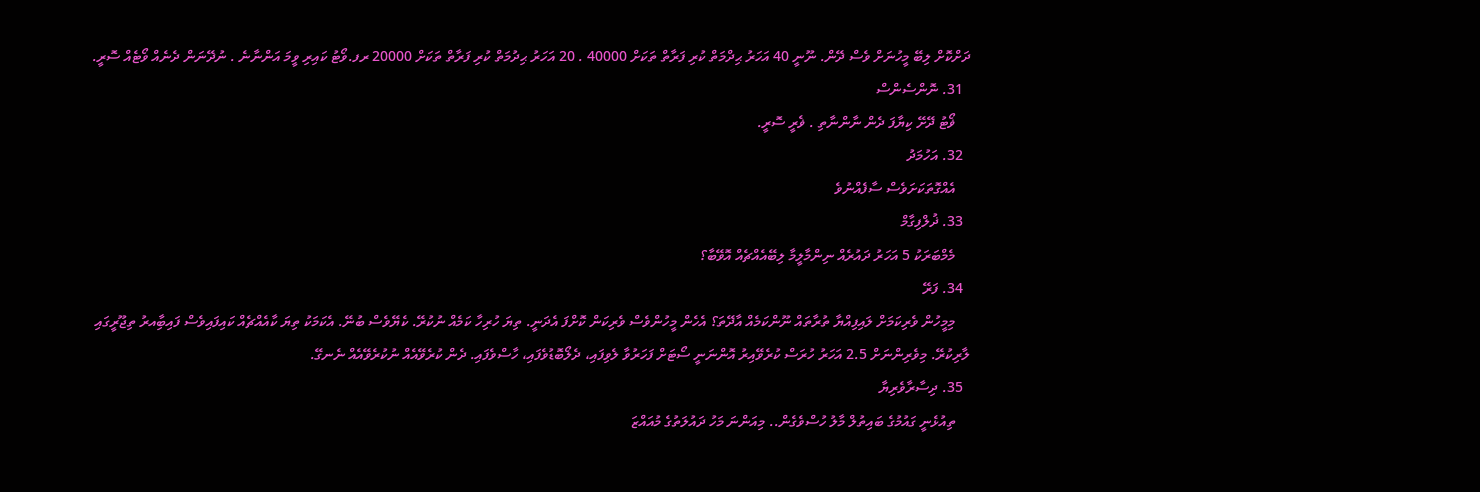ދަށްކޮށް ލިބޭ މީހުނަށް ވެސް ދޭން. ނޫނީ 40 އަހަރު ޙިދްމަތް ކުރި ފަރާތް ތަކަށް 40000 . 20 އަހަރު ޙިދުމަތް ކުރި ފަރާތް ތަކަށް 20000 ރފ.ވޯޓު ކައިރި ވީމަ އަންނާނެ . ނުދޭނަން ދެނެއް ވޯޓެއް ސޮރީ.
  31. ނޮންސެންސް
    ޥޯޓު ދޭށޭ ކިޔާފަ ދެން ނާންނާތި . ޥެރީ ސޮރީ.
  32. އަހުމަދު
    އެއްގޮތަކަށަވެސް ސާފެއްނުވެ
  33. ޛުލްފިގާމް
    މެމްބަރަކު 5 އަހަރު ދައުރެއް ނިންމާލީމާ ލިބޭއެއްޗެއް އޮވޭބާ؟
  34. ފަރޭ
    މިމީހުން ވެރިކަމަށް ލައިފިއްޔާ ތުރާތައް ނޫންކަމެއް އާދޭތަ؟ އެހެން މީހުންވެސް ވެރިކަން ކޮށްފަ އެދަނީ. ތިޔަ ހުރިހާ ކަމެއް ނުކުރޭ. ކެޔޭވެސް ބުނޭ. އެކަމަކު ތިޔަ ކާއެއްޗެއް ކައިފައިވެސް ފައިބާިއރު ތިޖޫރީގައި ލާރިކުރޭ. މިވެރިންނަށް 2.5 އަހަރު ހުރަސް ކުރެވޭއިރު އޮންނަނީ ސޯޓަށް ފަހަރުވާ ލެވިފައި، ދެލޯބޮޑުވެފައި، ހާސްވެފައި. ދެން ކުރެވޭއެއް ނުކުރެވޭއެއް ނެނގޭ.
  35. ދިސާރާވެރިޔާ
    ތިއުޅެނީ ގައުމުގެ ބައިތުލް މާލު ހުސްވެގެން.. މިއަންނަ މަހު ދައުލަތުގެ މުއައްޒަ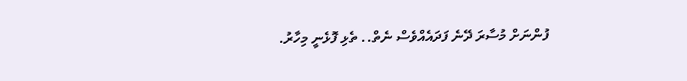ފުންނަށް މުސާރަ ދޭނެ ފަދައެއްވެސް ނެތް.. ތެޅި ފޮޅެނީ މިހާރު.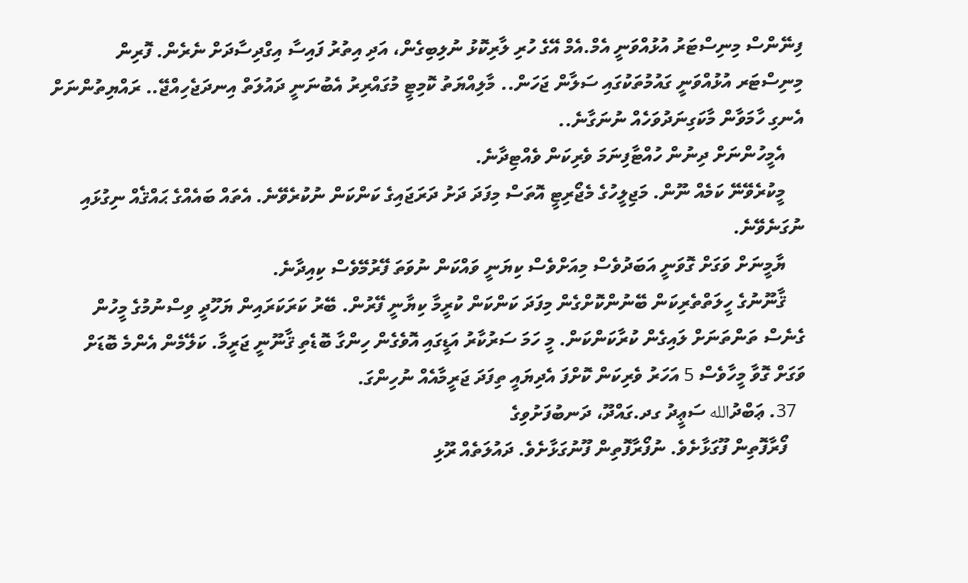ފިނޭންސް މިނިސްޓަރު އުޅުއްވަނީ އެމް.އެމް އޭގެ ހުރި ލާރިކޮޅު ނުލިބިގެން، އަދި އިތުރު ފައިސާ އިގްދިސާދަށް ނެރެން. ފޮރިން މިނިސްޓަރ އުޅުއްވަނީ ގައުމުތަކުގައި ސަލާން ޖަހަން.. މާލިއްޔަތު ކޮމިޓީ މުގައްރިރު އެބުނަނީ ދައުލަތް އިނދަޖެހިއްޖޭ.. ރައްޔިތުންނަށް އެނގި ހާމަވާން މާކަގިނަދުވަހެއް ނުނަގާނެ..
    އެމީހުންނަށް ދިނުން ހުއްޓާފިނަމަ ވެރިކަން ވެއްޓިދާނެ.
    މީކުރެވޭނޭ ކަމެއް ނޫން. މަޖިލީހުގެ މެޖޯރިޓީ އޮތަސް މިފަދަ ދަށު ދަރަޖައިގެ ކަންކަން ނުކުރެވޭނެ. އެތައް ބައެއްގެ ޙައްޤެއް ނިގުޅައި ނުގަނެވޭނެ.
    ޔާމީނަށް ވަގަށް ގޮވަނީ އަބަދުވެސް މިއަށްވެސް ކިޔަނީ ވައްކަން ނުވަތަ ފޭރުމޭވެސް ކިއިދާނެ.
    ޤާނޫނުގެ ހީލަތްތެރިކަން ބޭނުންކޮށްގެން މިފަދަ ކަންކަން ކުރީމާ ކިޔާނީ ފޭރުން. ބޭރު ކަރަކަރައިން ޔަހޫދީ ވިސްނުމުގެ މީހުން ގެނެސް ތަންތަނަށް ލައިގެން ކުރާކަންކަން. މީ ހަމަ ސަރުކާރު އަޑީގައި އޮވެގެން ހިންގާ ބޮޑެތި ޤާނޫނީ ޖަރީމާ. ކަލޭމެން އެންމެ ބޮޑަށް ވަގަށް ގޮވާ މީހާވެސް 5 އަހަރު ވެރިކަން ކޮށްފަ އެދިޔައީ ތިފަދަ ޖަރީމާއެއް ނުހިންގަ.
  37. ޢަބްދުالله ސަޢީދު ގދ.ގައްދޫ، ދަނބުފަށުވިގެ
    ފޯރާފޮތިން ފޫގަޅާށެވެ. ނުފޯރާފޮތިން ފޫނުގަޅާށެވެ. ދައުލަތެއް ރޫޅި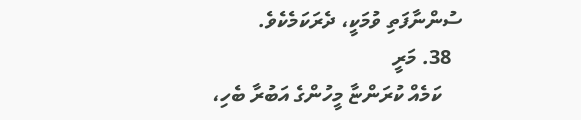ސުންނާފަތި ވުމަކީ، ދެރަކަމެކެވެ.
  38. މަރީ
    ކަމެއް ކުރަންޏާ މީހުންގެ އަބުރާ ބެހި،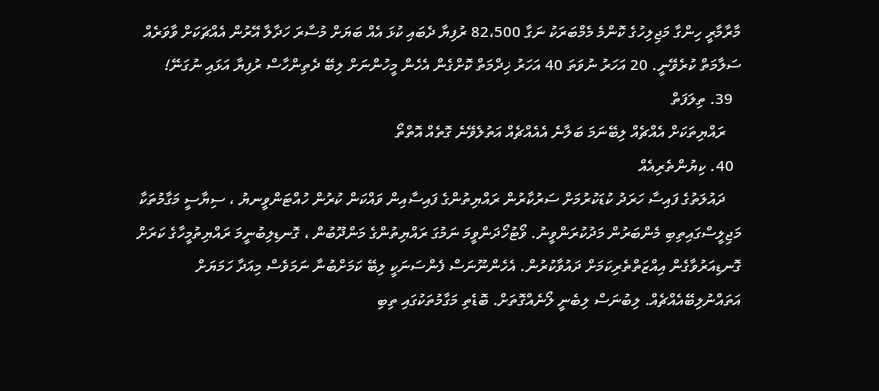މާރާމާރީ ހިންގާ މަޖިލިހުގެ ކޮންމެ މެމްބަރަކު ނަގާ 82،500 ރުފިޔާ ދެބައި ކުޅަ އެއް ބަޔަށް މުސާރަ ހަދާލާ އޭރުން އެއްޗަކަށް ވާވަރެއް ސަލާމަތް ކުރެވޭނީ. 20 އަހަރު ނުވަތަ 40 އަހަރު ޚިދްމަތް ކޮށްގެން އެހެން މީހުންނަށް ލިބޭ ދެތިންހާސް ރުފިޔާ އަޅައި ނުގަނޭ!
  39. ތިލަފަތް
    ރައްޔިތަކަށް އެއްޗެއް ލިބޭނަމަ ބަލާނެ އެއެއްޗެއް އަތުލެވޭނެ ގޮތެއް އޮތްތޯ
  40. ކިޔުންތެރިއެއް
    ދައުލަތުގެ ފައިސާ ހަރަދު ކުޑަކުރުމަށް ސަރުކާރުން ރައްޔިތުންގެ ފައިސާއިން ވައްކަން ކުރުން ހުއްޓަންވީނޔު ، ސިޔާސީ މަގާމުތަކާ މަޖިލީސްގައިތިބި މެންބަރުން މަދުކުރަންވީނު. ވޯޓުހޯދަންވީމަ ނަމުގަ ރައްޔިތުންގެ މަންދޫބުން ، ގޮނޑިލިބުނީމަ ރައްޔިތުމީހާގެ ކަރަށް ގޮނޑިއަރުވާގެން އިއްޒަތްތެރިކަމަށް ދައުވާކުރުން. އެހެންނޫނަސް ފެންސަނަކީ ލިބޭ ކަމަށްބުނާ ނަމަވެސް މިއަދާ ހަމަޔަށް އަތައްނުލިބޭއެއްޗެއް. ލިބުނަސް ލިބެނީ ލޯނެއްގޮތަށް. ބޮޑެތި މަގާމުތަކުގައި ތިބި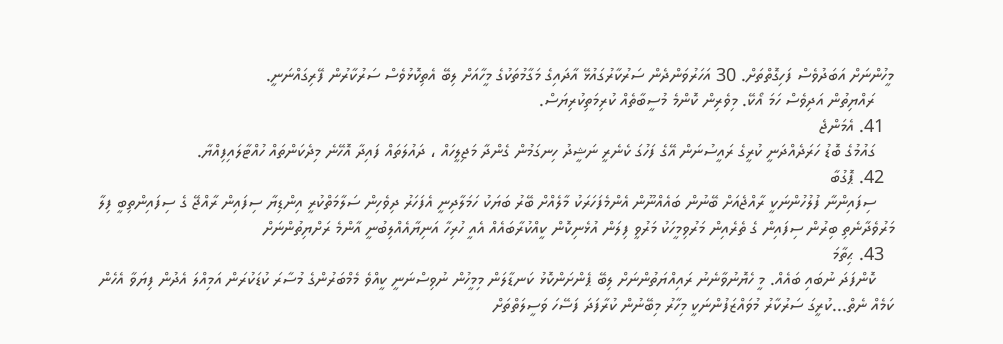މީހުންނަށް އަބަދުވެސް ފަހިގޮތްތަށް. 30 އަހަރުވަންދެން ސަރުކާރުގައުޅޭ އާދައިގެ މަގާމުތަކުގެ މީހާއަށް ލިބޭ އެތިކޮޅުވެސް ސަރުކާރުން ފޭރިގައްނަނީ.
    ރައްޔިތުން އަދިވެސް ހަމަ އޯކޭ. މިވެރިން ކޮންމެ މުސީބާތެއް ކުރިމަތިކުރިޔަސް.
  41. އެމަންޖެ
    ގައުމުގެ ބޮޑު ހަރަދެއްދަނީ ކުރީގެ ރައީސުނަން އޭގެ ފަހުގަ ކެނެރީ ނަޝީދު ހިނގަމުން ގެންދާ މަޖިލީހައް ، ދައުލަތައް ފައިދާ އޮހޭނެ މިދެކަންތައް ހުއްޓާލައިފިއްޔާ.
  42. ޕޮގުބާ
    ސިފައިންނާ ފުލުހުންނަކީ ރާއްޖެއަށް ބޭނުން ބައެއްނޫން އެންމެފަހަރަކު މާލެއްށް ބޭރު ބަޔަކު ހަމަލާދިނީ އެފަހަރު ދިވެހިން ސަލާމަތްކުރީ އިންޑިޔާ ސިފައިން ރާއްޖޭ ގެ ސިފައިންތިބީ ފިލާ މަރުވެދާނެތި ބިރުން ސިފައިން ގެ ތެރެއިން މަރުވިމީހަކު މަރުވީ ފިލަން އުޅެނިކޮން ކީއްކުރާބައެއް އެއީ ހުރިހާ އަނިޔާއެއްލިބުނީ އާންމެ ރަށްޔިތުންނަށް
  43. ޙިތާމަ
    ކޮންފަދަ ނުބައި ބައެއް. މީ ހެޔޮނުވާނެނު ރައިއްޔަތުންނަށް ލިބޭ ޕެންށަންކޮޅު ކަނޑާލަން މިމީހުން ނުވިސްނަނީ ކީއްވެ މެމްބަރުންގެ މުސާރަ ކުޑަކުރަން އަމިއްލަ އެދުން ފިޔަވާ އެހެން ކަމެއް ނެތް...ކުރީގަ ސަރުކާރު މުވައްޒަފުންނަކީ މިހާރު މިބޭނުން ކުރާފަދަ ފަސޭހަ ވަސީލަތްތަށް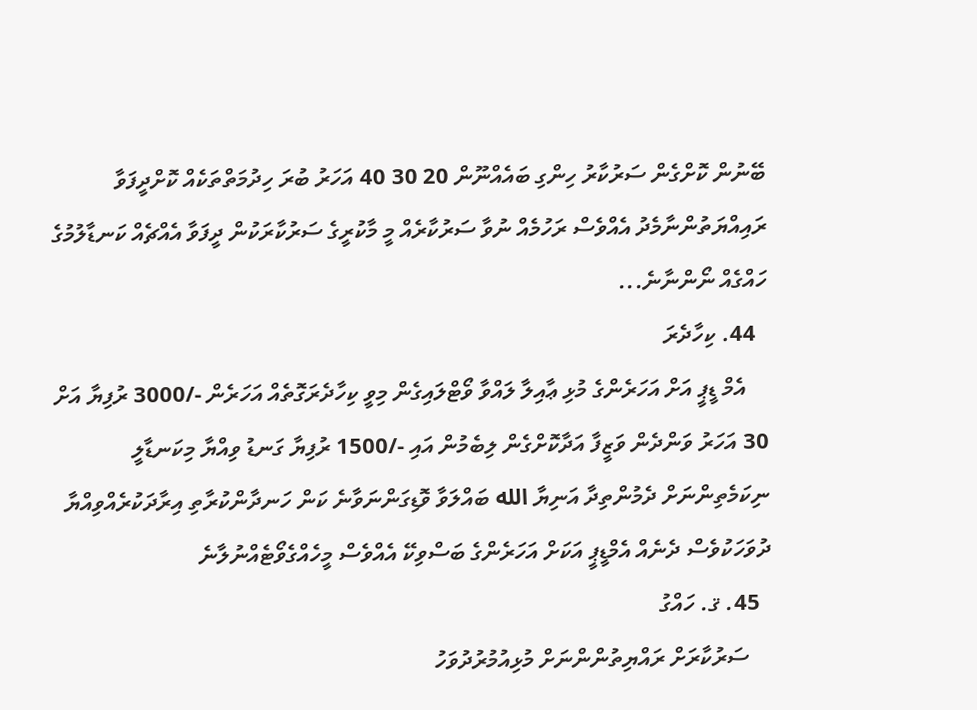ބޭނުން ކޮށްގެން ސަރުކާރު ހިންގި ބައެއްނޫން 20 30 40 އަހަރު ބުރަ ހިދުމަތްތަކެއް ކޮށްދީފަވާ ރައިއްޔަތުންނާމެދު އެއްވެސް ރަހުމެއް ނުވާ ސަރުކާރެއް މީ މާކުރީގެ ސަރުކާރަކުން ދީފަވާ އެއްޗެއް ކަނޑާލުމުގެ ހައްގެއް ނޯންނާނެ...
  44. ކިހާދެރަ
    އެމް ޑީޕީ އަށް އަހަރެންގެ މުޅި ޢާއިލާ ލައްވާ ވޯޓްލައިގެން މިވީ ކިހާދެރަގޮތެއް އަހަރެން -/3000 ރުފިޔާ އަށް 30 އަހަރު ވަންދެން ވަޒީފާ އަދާކޮށްގެން ލިބެމުން އައި -/1500 ރުފިޔާ ގަނޑު ވިއްޔާ މިކަނޑާލީ ނިކަމެތިންނަށް ދެމުންތިދާ އަނިޔާ الله ބައްލަވާ ވޮޑިގަންނަވާނެ ކަން ހަނދާންކުރާތި އިރާދަކުރެއްވިއްޔާ ދުވަހަކުވެސް ދެނެއް އެމްޑީޕީ އަކަށް އަހަރެންގެ ބަސްވިކޭ އެއްވެސް މީހެއްގެވޯޓެއްނުލާނެ
  45. ޤ. ހައްގު
    ސަރުކާރަށް ރައްޔިތުންންނަށް މުޅިއުމުރުދުވަހު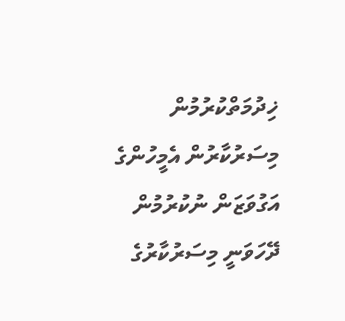ޚިދުމަތްކުރުމުން މިސަރުކާރުން އެމީހުންގެ އަގުވަޒަން ނުކުރުމުން ދޭހަވަނީ މިސަރުކާރުގެ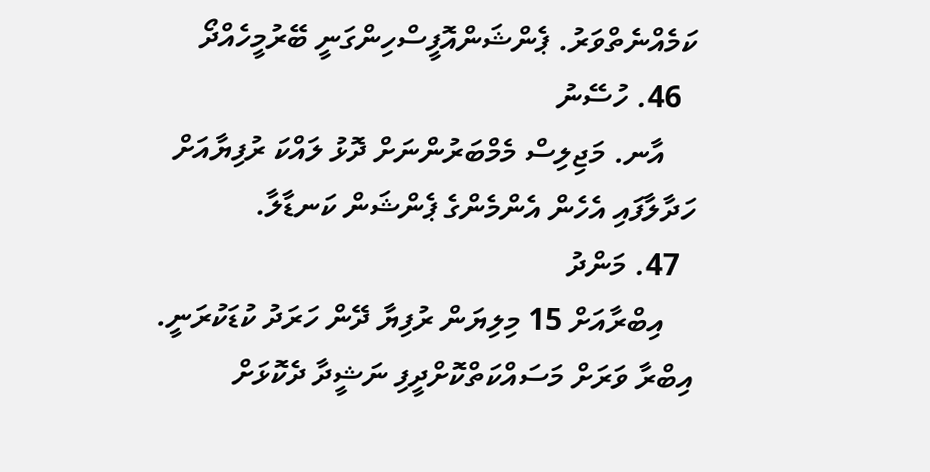ކަމެއްނެތްވަރު. ޕެންޝަންއޮފީސްހިންގަނީ ބޭރުމީހެއްދޯ
  46. ހުސޭނު
    އާނ. މަޖިލިސް މެމްބަރުންނަށް ދޮޅު ލައްކަ ރުފިޔާއަށް ހަދާލާފައި އެހެން އެންމެންގެ ޕެންޝަން ކަނޑާލާ.
  47. މަންދު
    އިބްރާއަށް 15 މިލިޔަން ރުފިޔާ ދޭން ހަރަދު ކުޑަކުރަނީ. އިބްރާ ވަރަށް މަސައްކަތްކޮށްދީފި ނަޝީދާ ދެކޮޅަށް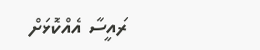ރައީސާ އެއްކޮޅަށް